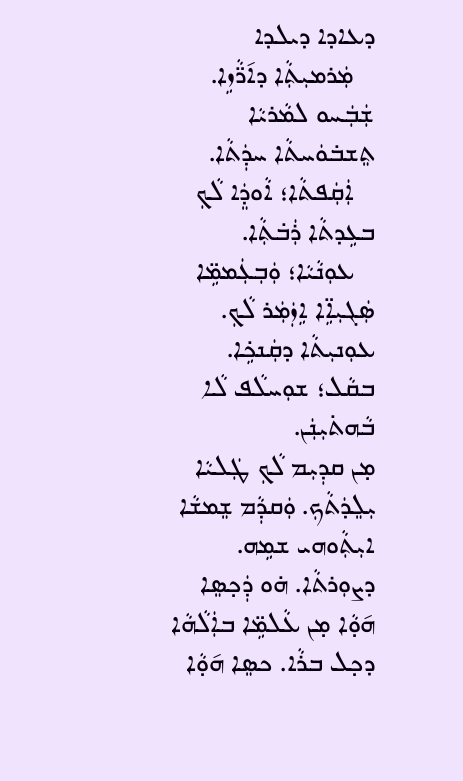ܕܥܐܕܐ ܕܝܠܕܐ
   ܡܲܪܡܝܼܬܼܵܐ ܕܐ݇ܪ̈ܵܙܹܐ. ܫܲܒܲܚܘ ܠܡܵܪܝܵܐ ܬܸܫܒ̇ܘܿܚܬܵܐ ܚܕܲܬܵܐ.
   ܐܲܩܲܦܬܵܐ؛ ܐܵܘܕܸܿܐ ܠܵܟܼ ܒܥܹܕܬܵܐ ܪܲܒ̇ܬܼܵܐ.
   ܥܘܼܢܵܝܵܐ؛ ܘܲܒܼܥܲܡܡܹ̈ܐ ܣܲܓܝܼܐܹ̈ܐ ܐܹܙܲܡܲܪ ܠܵܟܼ.
ܥܘܼܢܝܼܬܵܐ ܕܩܲܢܟܹ̇ܐ. ܒܩܵܠ؛ ܫܘܼܚܠܵܦ ܠܵܐ ܒܵܗܬ̇ܝܼܢܲܢ.
ܡ̣ܢ ܩܕܼܝܼܡ ܠܵܟܼ ܛܲܠܝܵܐ ܝܼܠܸܕܿܬܵܟܼ. ܘܲܩܕܼܵܡ ܫܸܡܫܵܐ ܐܝܼܬܼܵܘܗ‌ܝ ܫܡܹܗ. ܕܨܘܼܪܬܵܐ. ܗ̇ܘ ܕܲܟ̣ܣܸܐ ܗ݇ܘ̣ܵܐ ܡ̣ܢ ܥܵܠܡܹ̈ܐ ܒܐܲܠܵܗܵܐ ܕܟ̣ܠ ܒܪܵܐ. ܟܣܸܐ ܗ݇ܘ̣ܵܐ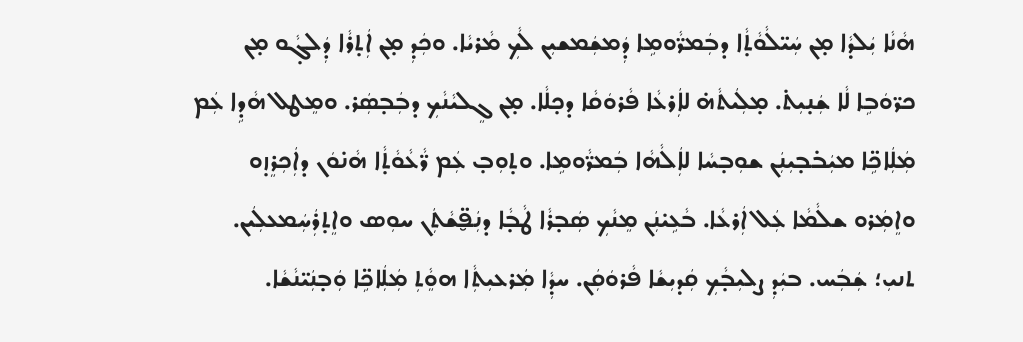ܗܵܢܵܐ ܝܲܠܕܵܐ ܡ̣ܢ ܚܲܝ̈ܠܵܘܵܬ̣ܵܐ ܕܒܲܡܪ̈ܵܘܡܹܐ ܕܲܡܫܲܡܫܝܼܢ ܠܵܟܼ ܡܵܪܝܵܐ. ܘܟܲܕܼ ܡ̣ܢ ܐܲܬ̣ܪܵܐ ܕܲܠܓ̣ܵܘ ܡ̣ܢ ܟܪ̈ܘܿܒܹܐ ܠܵܐ ܫܲܢ̣ܝܼܬ̇. ܡ̣ܠܲܝܬܵܗ̇ ܠܐܲܪܥܵܐ ܦܵܪܘܿܩܵܐ ܕܟ̣ܠܵܐ. ܡ̣ܢ ܓܸܠܝܵܢܵܟܼ ܕܒܲܒ̣ܣܲܪ. ܘܡܸܛܠ ܗܵܕܹܐ ܥܲܡ ܡܲܠܲܐܟܹ̈ܐ ܡܝܲܒ̇ܒ̣ܝܼܢܲܢ ܫܘܼܒ̣ܚܵܐ ܠܐܲܠܵܗܵܐ ܒܲܡܪ̈ܵܘܡܹܐ. ܘܬ̣ܘܼܒ̣ ܥܲܡ ܪ̈ܵܥܵܘܵܬ̣ܵܐ ܗܵܢ̇ܘܿܢ ܕܐܲܟܼܪܸܙ̣ܘ ܘܐܸܡܲܪܘ ܫܠܵܡܵܐ ܥܲܠ ܐܲܪܥܵܐ. ܒܵܥܹܝ̇ܢܲܢ ܡܸܢܵܟܼ ܣܲܒ̣ܪܵܐ ܛܵܒ̣ܵܐ ܕܢܲܦ̮̈ܫܵܬܲܢ ܚܘܼܣ ܘܐܸܬ̣ܪܲܚܲܡܥܠܲܝܢ. ܬܢܝܼ؛ ܫܲܒܲܚ. ܒܝܲܕܼ ܨܠܝܼܒ̣ܵܟܼ ܩܲܕܝܼܫܵܐ ܦܵܪܘܿܩܲܢ. ܚܕܼܵܐ ܡܲܪܥܝܼܬܼܵܐ ܗܘܸܵܬܼ ܡܲܠܲܐܟܹ̈ܐ ܘܲܒ̣ܢܲܝ̈ܢܵܫܵܐ.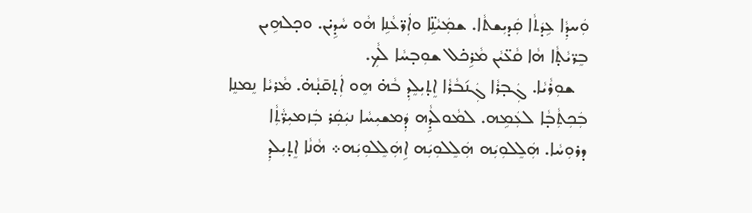ܘܲܚܕܼܵܐ ܥܹܕܿܬܵܐ ܩܲܕܝܼܫܬܵܐ. ܫܡܲܝܵܢܹ̈ܐ ܘܐܲܪ̈ܥܵܢܹܐ ܗܵܘ ܚܵܕܹܝ̇ܢ. ܘܟ̣ܠܗܹܝܢ ܒܸܪ̈ܝܵܬ̣ܵܐ ܗܵܐ ܩܵܥ̈ܝܵܢ ܡܵܪܹܟ̇ܠ ܫܘܼܒ̣ܚܵܐ ܠܵܟܼ.
   ܫܘܼܪܵܝܵܐ. ܓܲܒ̣ܪܵܐ ܓܲܢ݇ܒܵܪܵܐ ܐܸܬ̣ܝܼܠܸܕܼ ܒܵܗ̇ ܗܸܘ ܐܲܬ̣ܩ̄ܢ̣ܵܗ̇. ܡܵܪܝܵܐ ܢܸܡܢܸܐ ܒܲܟܼܬܼܵܒ̣ܵܐ ܠܥܲܡܹܗ. ܠܡܵܘܠܵܕܹܗ ܕܲܡܫܝܼܚܵܐ ܢܝܲܩܲܪ ܒܲܙܡܝܼܪ̈ܵܬܼܵܐ ܕܪܘܼܚܵܐ. ܗܲܠܸܠܘܼܝܲܗ ܗܲܠܸܠܘܼܝܲܗ ܐܹܗܲܠܸܠܘܼܝܲܗ܀ ܗܵܢܵܐ ܐܸܬ̣ܝܼܠܕܼ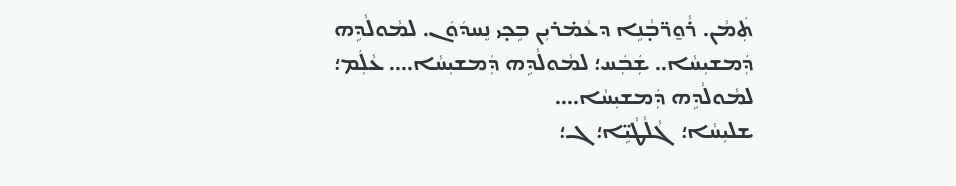ܬܲܡܵܢ. ܪܵܘ̱ܪ̈ܒ̣ܵܢܹܐ ܕܥܵܡ̇ܪܝܼܢ ܒܹܟ̣ܝ ܢܸܚܕܿܘܿܢ. ܠܡܵܘܠܵܕܹܗ ܕܲܡܫܝܼܚܵܐ.. ܫܲܒܲܚ؛ ܠܡܵܘܠܵܕܹܗ ܕܲܡܫܝܼܚܵܐ.... ܥܵܠܲܡ؛ ܠܡܵܘܠܵܕܹܗ ܕܲܡܫܝܼܚܵܐ....
ܫܠܝܼܚܵܐ؛  ܓܵܠܵܛܵܝܹ̈ܐ؛ ܓ؛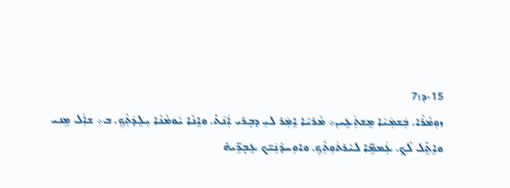15‐ܕ؛7
ܙܘܼܡܵܪܵܐ. ܒܲܫܡܲܝܵܐ ܡܸܫܬܲܥܹܝܢ܀ ܡܵܪܝܵܐ ܐܸܡܲܪ ܠܝܼ ܕܒܹܪܝ ܐܲܢ݇ܬ̇. ܘܐܸܢܵܐ ܝܵܘܡܵܢܵܐ ܝܼܠܸܕܿܬܼܵܟܼ. ܒ܀ ܫܐܲܠ ܡܹܢܝ ܘܐܸܬܸ̇ܠ ܠܵܟܼ. ܥܲܡܡܹ̈ܐ ܠܝܵܪܬܿܘܼܬܼܵܟܼ. ܘܐܘܼܚܕܵܢܲܝ̈ܟ ܥܸܒ̣ܪܹ̈ܝܗ̇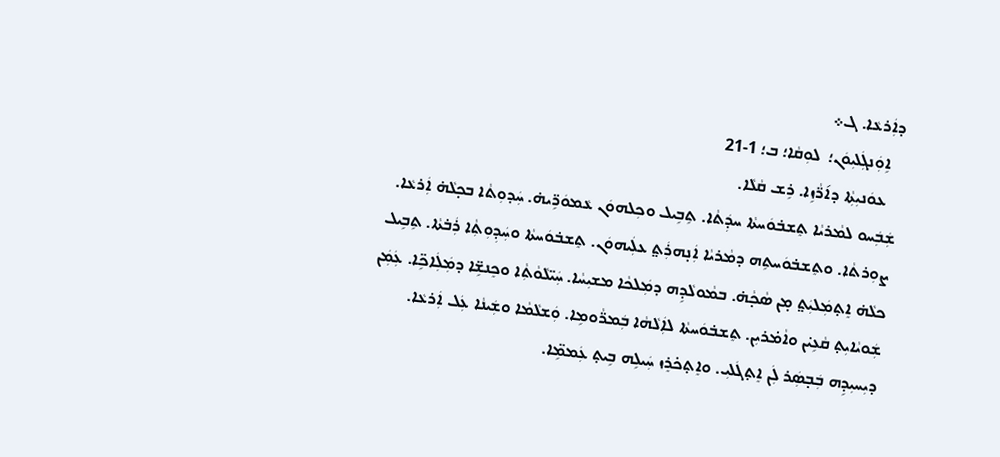ܕܐܲܪܥܵܐ. ܓ܀
   ܐܹܘܲܢܓܲܠܝܼܘܿܢ؛  ܠܘܼܩܵܐ؛ ܒ؛ 1‐21
   ܥܘܿܢܝܼܬܼܵܐ ܕܐ݇ܪ̈ܵܙܹܐ. ܪܹܫ ܩܵܠܵܐ.
ܫܲܒܲܚܘ ܠܡܵܪܝܵܐ ܬܸܫܒ̇ܘܿܚܬܵܐ ܚܕܲܬܵܐ. ܬܹܒܹܝܠ ܘܟܼܠܗܘܿܢ ܥܵܡܘܿܪܹ̈ܝܗ̇. ܚܲܕܘܼܬܵܐ ܒܟ̣ܠܵܗ̇ ܐܲܪܥܵܐ. ܨܘܼܪܬܵܐ. ܘܬܸܫܒ̇ܘܿܚܬܹܗ ܕܡܵܪܝܵܐ ܐܲܢ̣ܗܪܲܬ݀ ܥܠܲܝܗܘܿܢ. ܬܸܫܒ̇ܘܿܚܬܵܐ ܘܚܲܕܼܘܼܬܼܵܐ ܪܲܒ̇ܬܵܐ. ܬܹܒܹܝܠ ܟܠܵܗ̇ ܐܸܬ̣ܡܲܠܝܲܬ݀ ܡ̣ܢ ܣܵܟ̣ܵܗ̇. ܒܡܵܘܠܵܕܹܗ ܕܡܲܠܟܵܐ ܡܫܝܼܚܵܐ. ܚܲܝ̈ܠܵܘܵܬܼܵܐ ܘܟܸܢܫܹ̈ܐ ܕܡܲܠܲܐܟܹ̈ܐ. ܥܲܡܲܢ ܫܲܘܝܵܐܝܼܬ̣ ܩܵܥܹܝ̇ܢ ܘܐܵܡ̇ܪܝܼܢ. ܬܸܫܒ̇ܘܿܚܬܵܐ ܠܐܲܠܵܗܵܐ ܒܲܡܪ̈ܵܘܡܹܐ. ܘܲܫܠܵܡܵܐ ܘܫܲܝܢܵܐ ܥܲܠ ܐܲܪܥܵܐ. ܕܝܼܚܝܼܕܹܗ ܒܲܒ̣ܣܲܪ ܠܲܢ ܐܸܬ̣ܓܿܠܝܼ. ܘܐܸܬ̣ܟ̇ܪܸܙ ܚܲܝܠܹܗ ܒܹܝܬ̣ ܥܲܡܡܹ̈ܐ.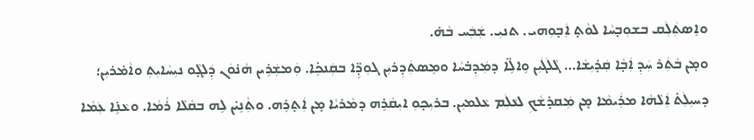ܘܐܸܣܬܲܠܲܩ ܒܫܘܼܒ̣ܚܵܐ ܠܘܵܬ̣ ܐܲܒ̣ܘܼܗ‌ܝ. ܬܢܝܼ. ܫܲܒܲܚ ܒܵܗ̇.
ܘܡ̣ܢ ܒܵܬܲܪ ܚܲܕܼ ܐܲܒ̣ܵܐ ܩܲܕ̇ܝܼܫܵܐ... ܓܵܠܿܓܿܝܼܢ ܘܹܐܠܹ̈ܐ ܕܡܲܕܼܒ̇ܚܵܐ ܘܡܸܣܬܲܕܼܪܝܼܢ ܓܘܼܕܹ̈ܐ ܒܩܲܢܟܹ̇ܐ. ܘܲܡܫܲܪܹܝܢ ܗܵܢ̇ܘܿܢ ܕܲܠܓ̣ܵܘ ܢܝܼܚܵܐܝܼܬܼ ܘܐܵܡ̇ܪܝܼܢ؛
ܕܚܝܼܠܲܬ̇ ܐܲܠܵܗܵܐ ܡܪܲܝܡܵܐ ܡ̣ܢ ܡܲܩܕ̇ܫܵܟܼ ܠܥܵܠܲܡ ܥܵܠܡܝܼܢ. ܒܪܝܼܟ̣ܘܼ ܐܝܼܩܵܪܹܗ ܕܡܵܪܝܵܐ ܡ̣ܢ ܐܲܬ̣ܪܹܗ. ܘܬܼܵܢܹܝ̇ܢ ܠܹܗ ܒܩܵܠܵܐ ܪܵܡܵܐ. ܘܥܵܢܹ̇ܐ ܥܲܡܵܐ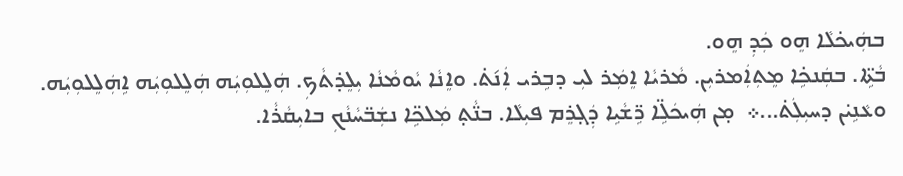ܒܗܲܝܟ̇ܠܵܐ ܗܸܘ ܟܲܕܼ ܗܸܘ.
ܒܵܬܹ̈ܐ. ܒܩܲܢܟܹ̇ܐ ܡܸܬܼܐܲܡܪܝܼܢ. ܡܵܪܝܵܐ ܐܸܡܲܪ ܠܝܼ ܕܒܹܪܝ ܐܲܢ݇ܬ̇. ܘܐܸܢܵܐ ܝܵܘܡܵܢܵܐ ܝܼܠܸܕ̇ܬܵܟܼ. ܗܲܠܸܠܘܼܝܲܗ ܗܲܠܸܠܘܼܝܲܗ ܐܹܗܲܠܸܠܘܼܝܲܗ. ܘܥܵܢܹܝ̇ܢ ܕܚܝܼܠܲܬ̇...܀  ܡ̣ܢ ܗܲܝܟܿܠܹ̈ܐ ܪܹ̈ܫܵܝܹܐ ܕܲܓ̣ܪܸܡ ܦܝܼܠܵܐ. ܒܢ̈ܵܬ̣ ܡܲܠܟܹ̈ܐ ܢܫܲܒ̈ܚܵܢܵܟܼ ܒܐܝܼܩܵܪܵܐ.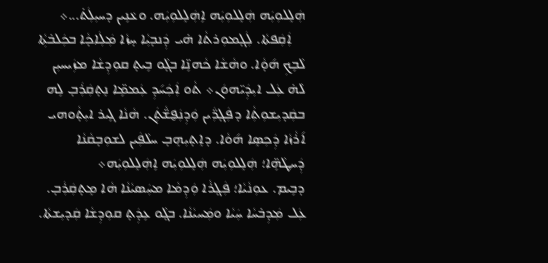ܗܲܠܸܠܘܼܝܲܗ ܗܲܠܸܠܘܼܝܲܗ ܐܹܗܲܠܸܠܘܼܝܲܗ. ܘܥܵܢܹܝܢ ܕܚܝܼܠܲܬ̇...܀
    ܐܲܩܲܦܬܵܐ. ܠܲܓ̣ܡܘܼܪܬܵܐ ܗ̇‌ܝ ܕܲܢܒ̣ܝܼܵܐ ܚ̣ܙܵܐ ܡܲܠܲܐܟ̣ܵܐ ܒܟܲܠܒ̇ܬܼܵܐ ܠܵܒܹܟܼ ܗ݇ܘ̣ܵܐ. ܘܗܵܫܵܐ ܟܵܗܢܹ̈ܐ ܒܓ̣ܵܘ ܒܹܝܬ̣ ܩܘܼܕܼܫܵܐ ܡܙܲܝܚܝܼܢ ܠܵܗ̇ ܥܲܠ ܐܝܼܕܲܝ̈ܗܘܿܢ‌܀ ܬܵܘ ܐܲܟܲܚ݇ܕܼ ܥܲܡܡܹ̈ܐ ܢܸܬ̣ܩܲܪܲܒ̣ ܠܹܗ ܒܩܲܕܝܼܫܘܼܬܼܵܐ ܕܦܲܓ̣ܪ̈ܲܝܢ ܘܲܕܼܢܲܦ̮ܫ̈ܵܬܲܢ. ܗܵܢܵܐ ܓܹܝܪ ܐܝܼܬ̣ܵܘܗ‌ܝ ܐ݇ܪܵܙܵܐ ܕܲܟܼܣܸܐ ܗ݇ܘܵܐ. ܕܐܸܬ̣ܝܼܗܸܒ̣ ܚܠܵܦܲܝܢ ܠܫܘܼܒ̣ܩܵܢܵܐ ܕܲܚܛܵܗܹ̈ܐ؛ ܗܲܠܸܠܘܼܝܲܗ ܗܲܠܸܠܘܼܝܲܗ ܐܹܗܲܠܸܠܘܼܝܲܗ܀
ܕܒܹܝܡ. ܥܘܼܢܵܝܵܐ؛ ܦܲܓ̣ܪܵܐ ܘܲܕܼܡܵܐ ܡܚܲܣܝܵܢܵܐ ܗܵܐ ܡܸܬ̣ܩܲܪܲܒ̣. ܥܲܠ ܡܲܕܼܒ̇ܚܵܐ ܚܲܝܵܐ ܘܡܲܚܝܵܢܵܐ. ܒܓ̣ܵܘ ܥܹܕܲܬ̣ ܩܘܼܕܼܫܵܐ ܩܲܕܝܼܫܬܵܐ.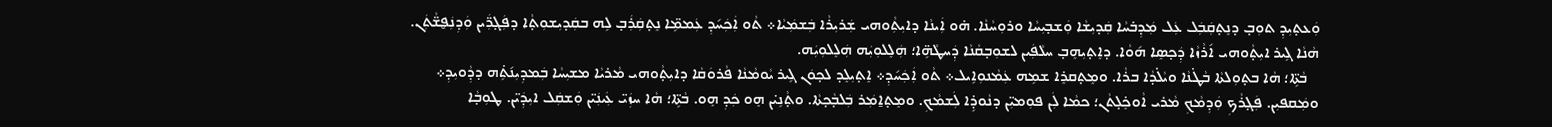ܘܲܥܬ̣ܝܼܕܼ ܬܘܼܒ̣ ܕܢܸܬ̣ܩܲܒܲܠ ܥܲܠ ܡܲܕܼܒ̇ܚܵܐ ܩܲܕܝܼܫܵܐ ܘܲܫܒ̣ܝܼܚܵܐ ܘܪܘܼܚܵܢܵܐ. ܗ̇ܘ ܐܲܝܢܵܐ ܕܐܝܼܬܼܵܘܗ‌ܝ ܫܲܪܝܼܪܵܐ ܒܲܫܡܲܝܵܐ‌܀ ܬܵܘ ܐܲܟܲܚ݇ܕܼ ܥܲܡܡܹ̈ܐ ܢܸܬ̣ܩܲܪܲܒ̣ ܠܹܗ ܒܩܲܕܝܼܫܘܼܬ̣ܵܐ ܕܦܲܓ̣ܪ̈ܲܝܢ ܘܲܕܼܢܲܦ̮ܫ̈ܵܬܲܢ. ܗܵܢܵܐ ܓܹܝܪ ܐܝܼܬ̣ܵܘܗ‌ܝ ܐ݇ܪܵܙܵܐ ܕܲܟ̣ܣܸܐ ܗ݇ܘܵܐ. ܕܐܸܬ̣ܝܼܗܸܒ̣ ܚܠܵܦܲܝܢ ܠܫܘܼܒ̣ܩܵܢܵܐ ܕܲܚܛܵܗܹ̈ܐ؛ ܗܲܠܸܠܘܼܝܲܗ ܗܲܠܸܠܘܼܝܲܗ.
   ܒܵܬܹ̈ܐ؛ ܗܵܐ ܒܬ̣ܘܼܠܬܵܐ ܒܵܛ̇ܢܵܐ ܘܝܵܠ̇ܕܵܐ ܒܪܵܐ. ܘܡܸܬ̣ܩܪܸܐ ܫܡܹܗ ܥܲܡܵܢܘܼܐܹܝܠ‌܀ ܬܵܘ ܐܲܟܲܚ݇ܕܼ‌܀ ܐܸܬ̣ܝܼܠܸܕ ܠܟ̣ܘܿܢ ܓܹܝܪ ܝܵܘܡܵܢܵܐ ܦܵܪܘܿܩܵܐ ܕܐܝܼܬ̣ܵܘܗ‌ܝ ܡܵܪܝܵܐ ܡܫܝܼܚܵܐ ܒܲܡܕܼܝܼܢ݇ܬܹ̇ܗ ܕܕܼܵܘܝܼܕܼ‌܀
ܘܡܲܩܦܝܼܢ. ܦܲܓ̣ܪܵܟܼ ܘܲܕܼܡܵܟܼ ܡܵܪܝ ܐܵܘܟܸ̇ܠ̣ܬܵܢ؛ ܟܡܵܐ ܠܲܢ ܦܘܼܡܝܼ̈ܢ ܕܢܵܘܕܹ̇ܐ ܠܲܫܡܵܟܼ. ܘܡܸܬ̣ܐ̱ܡܲܪ ܒܲܠܒ̣ܵܟ̣ܬܵܐ. ܘܬ̣ܵܢܹܝ̇ܢ ܗܸܘ ܟܲܕܼ ܗܸܘ. ܒܵܬܹ̈ܐ؛ ܗܵܐ ܚܙܲܝ̈ ܥܲܝܢܲܝ̈ܢ ܘܲܫܩܲܠ ܐܝܼܕܲܝ̈ܢ. ܛܘܼܒ̣ܵܐ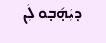ܕܝܲܗ̣݇ܒ̣ܘ ܠܲܢ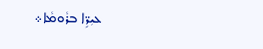ܥܝܼܪܹ̈ܐ ܒܪܵܘܡܵܐ‌܀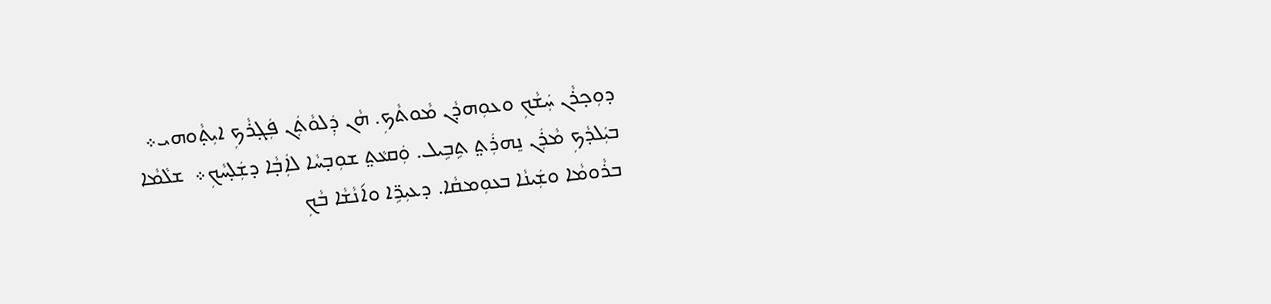ܕܘܼܟ̣ܪܵܢ ܚܲܫܵܟܼ ܘܥܘܼܗܕܵܢ ܡܵܘܬܵܟܼ. ܗܵܢ ܕܲܠܘܵܬܲܢ ܦܲܓ̣ܪܵܟܼ ܐܝܼܬ̣ܵܘܗ‌ܝ܀ ܒܝܲܠܕܵܟܼ ܡܵܪܲܢ ܢܸܗܪܲܬ݀ ܬܹܒܹܝܠ. ܘܲܩܥܵܬ݀ ܫܘܼܒ̣ܚܵܐ ܠܐܲܒ̣ܵܐ ܕܫܲܠ̣ܚܵܟܼ‌܀  ܫܠܵܡܵܐ ܒܪܵܘܡܵܐ ܘܫܲܝܢܵܐ ܒܥܘܼܡܩܵܐ. ܕܥܝܼܪܹ̈ܐ ܘܐ݇ܢܵܫܵܐ ܒܵܟܼ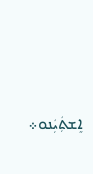ܐܸܫܬܲܝܲܢܘ‌܀